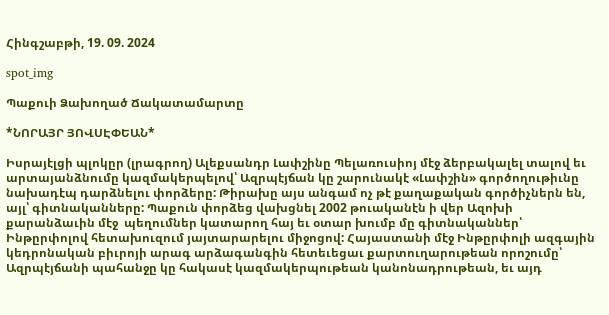Հինգշաբթի, 19. 09. 2024

spot_img

Պաքուի Ձախողած Ճակատամարտը

*ՆՈՐԱՅՐ ՅՈՎՍԷՓԵԱՆ*

Իսրայէլցի պլոկըր (լրագրող) Ալեքսանդր Լափշինը Պելառուսիոյ մէջ ձերբակալել տալով եւ արտայանձնումը կազմակերպելով՝ Ազրպէյճան կը շարունակէ «Լափշին» գործողութիւնը նախադէպ դարձնելու փորձերը: Թիրախը այս անգամ ոչ թէ քաղաքական գործիչներն են, այլ՝ գիտնականները: Պաքուն փորձեց վախցնել 2002 թուականէն ի վեր Ազոխի քարանձաւին մէջ  պեղումներ կատարող հայ եւ օտար խումբ մը գիտնականներ՝ Ինթըրփոլով հետախուզում յայտարարելու միջոցով: Հայաստանի մէջ Ինթըրփոլի ազգային կեդրոնական բիւրոյի արագ արձագանգին հետեւեցաւ քարտուղարութեան որոշումը՝ Ազրպէյճանի պահանջը կը հակասէ կազմակերպութեան կանոնադրութեան, եւ այդ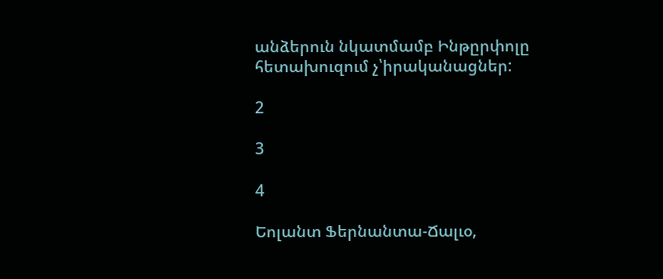անձերուն նկատմամբ Ինթըրփոլը հետախուզում չ՝իրականացներ:

2

3

4

Եոլանտ Ֆերնանտա-Ճալւօ,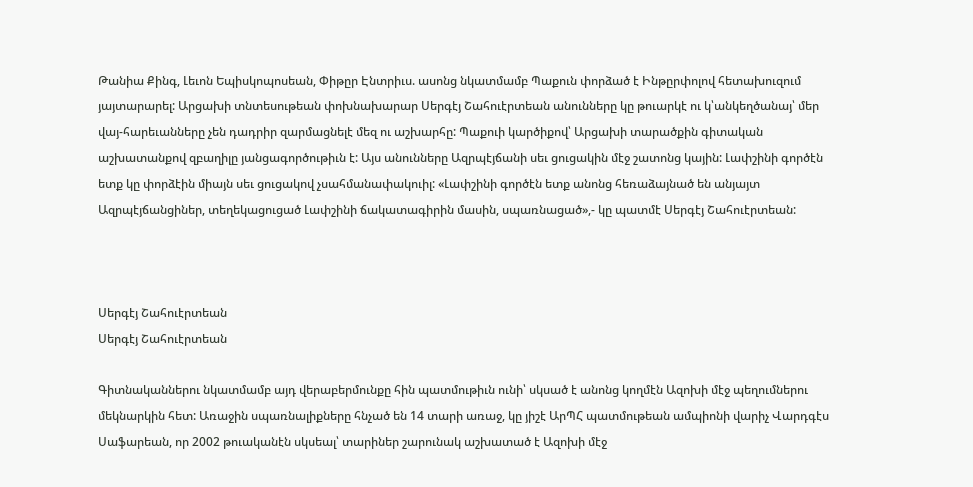Թանիա Քինգ, Լեւոն Եպիսկոպոսեան, Փիթըր Էնտրիւս. ասոնց նկատմամբ Պաքուն փորձած է Ինթըրփոլով հետախուզում յայտարարել: Արցախի տնտեսութեան փոխնախարար Սերգէյ Շահուէրտեան անունները կը թուարկէ ու կ՝անկեղծանայ՝ մեր վայ-հարեւանները չեն դադրիր զարմացնելէ մեզ ու աշխարհը: Պաքուի կարծիքով՝ Արցախի տարածքին գիտական աշխատանքով զբաղիլը յանցագործութիւն է: Այս անունները Ազրպէյճանի սեւ ցուցակին մէջ շատոնց կային: Լափշինի գործէն ետք կը փորձէին միայն սեւ ցուցակով չսահմանափակուիլ: «Լափշինի գործէն ետք անոնց հեռաձայնած են անյայտ Ազրպէյճանցիներ, տեղեկացուցած Լափշինի ճակատագիրին մասին, սպառնացած»,- կը պատմէ Սերգէյ Շահուէրտեան:



Սերգէյ Շահուէրտեան
Սերգէյ Շահուէրտեան

Գիտնականներու նկատմամբ այդ վերաբերմունքը հին պատմութիւն ունի՝ սկսած է անոնց կողմէն Ազոխի մէջ պեղումներու մեկնարկին հետ: Առաջին սպառնալիքները հնչած են 14 տարի առաջ, կը յիշէ ԱրՊՀ պատմութեան ամպիոնի վարիչ Վարդգէս Սաֆարեան, որ 2002 թուականէն սկսեալ՝ տարիներ շարունակ աշխատած է Ազոխի մէջ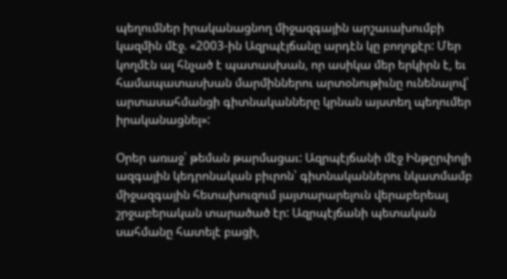պեղումներ իրականացնող միջազգային արշաւախումբի կազմին մէջ. «2003-ին Ազրպէյճանը արդէն կը բողոքէր: Մեր կողմէն ալ հնչած է պատասխան, որ ասիկա մեր երկիրն է, եւ համապատասխան մարմիններու արտօնութիւնը ունենալով՝ արտասահմանցի գիտնականները կրնան այստեղ պեղումեր իրականացնել»:

Օրեր առաջ՝ թեման թարմացաւ: Ազրպէյճանի մէջ Ինթըրփոլի ազգային կեդրոնական բիւրոն՝ գիտնականներու նկատմամբ միջազգային հետախուզում յայտարարելուն վերաբերեալ շրջաբերական տարածած էր: Ազրպէյճանի պետական սահմանը հատելէ բացի,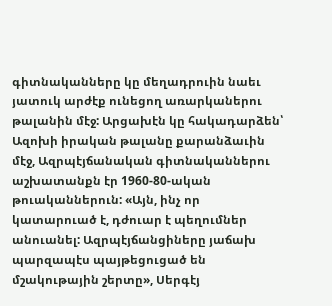գիտնականները կը մեղադրուին նաեւ յատուկ արժէք ունեցող առարկաներու թալանին մէջ: Արցախէն կը հակադարձեն՝ Ազոխի իրական թալանը քարանձաւին մէջ, Ազրպէյճանական գիտնականներու աշխատանքն էր 1960-80-ական թուականներուն: «Այն, ինչ որ կատարուած է, դժուար է պեղումներ անուանել: Ազրպէյճանցիները յաճախ պարզապէս պայթեցուցած են մշակութային շերտը», Սերգէյ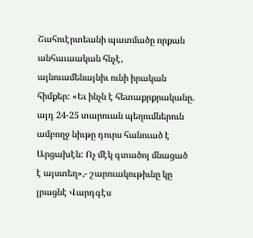Շահուէրտեանի պատմածը որքան անհաւաական հնչէ, այնուամենայնիւ ունի իրական հիմքեր: «Եւ ինչն է հետաքրքրականը. այդ 24-25 տարուան պեղումներուն ամբողջ նիւթը դուրս հանուած է Արցախէն: Ոչ մէկ գտածոյ մնացած է այստեղ»,- շարուակութիւնը կը լրացնէ Վարդգէս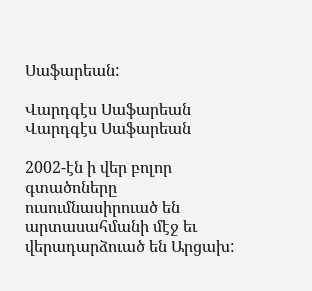Սաֆարեան:

Վարդգէս Սաֆարեան
Վարդգէս Սաֆարեան

2002-էն ի վեր բոլոր գտածոները ուսումնասիրուած են արտասահմանի մէջ եւ վերադարձուած են Արցախ: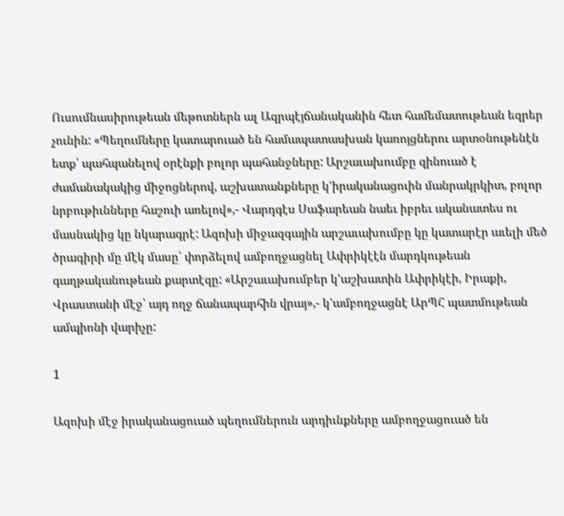Ուսումնասիրութեան մեթոտներն ալ Ազրպէյճանականին հետ համեմատութեան եզրեր չունին: «Պեղումները կատարուած են համապատասխան կառոյցներու արտօնութենէն ետք՝ պահպանելով օրէնքի բոլոր պահանջները: Արշաւախումբը զինուած է ժամանակակից միջոցներով, աշխատանքները կ’իրականացուին մանրակրկիտ, բոլոր նրբութիւնները հաշուի առելով»,- Վարդգէս Սաֆարեան նաեւ իբրեւ ականատես ու մասնակից կը նկարագրէ: Ազոխի միջազգային արշաւախումբը կը կատարէր աւելի մեծ ծրագիրի մը մէկ մասը՝ փորձելով ամբողջացնել Ափրիկէէն մարդկութեան գաղթականութեան քարտէզը: «Արշաւախումբեր կ’աշխատին Ափրիկէի, Իրաքի, Վրաստանի մէջ՝ այդ ողջ ճանապարհին վրայ»,- կ’ամբողջացնէ ԱրՊՀ պատմութեան ամպիոնի վարիչը:

1

Ազոխի մէջ իրականացուած պեղումներուն արդիւնքները ամբողջացուած են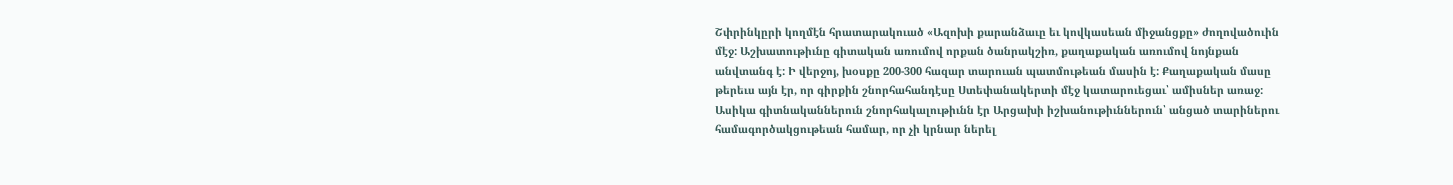Շփրինկըրի կողմէն հրատարակուած «Ազոխի քարանձաւը եւ կովկասեան միջանցքը» ժողովածուին մէջ: Աշխատութիւնը գիտական առումով որքան ծանրակշիռ, քաղաքական առումով նոյնքան անվտանգ է: Ի վերջոյ, խօսքը 200-300 հազար տարուան պատմութեան մասին է: Քաղաքական մասը թերեւս այն էր, որ գիրքին շնորհահանդէսը Ստեփանակերտի մէջ կատարուեցաւ՝ ամիսներ առաջ: Ասիկա գիտնականներուն շնորհակալութիւնն էր Արցախի իշխանութիւններուն՝ անցած տարիներու համագործակցութեան համար, որ չի կրնար ներել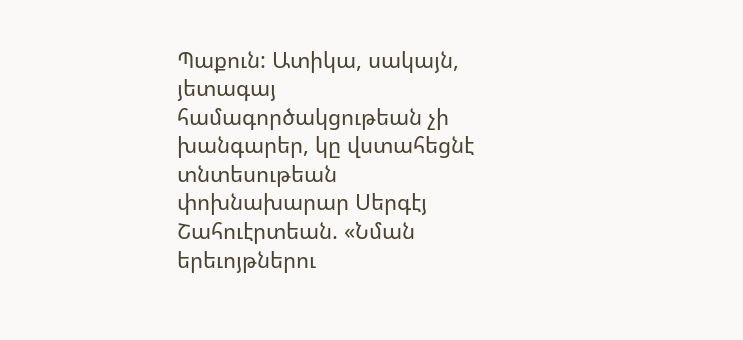Պաքուն: Ատիկա, սակայն, յետագայ համագործակցութեան չի խանգարեր, կը վստահեցնէ տնտեսութեան փոխնախարար Սերգէյ Շահուէրտեան. «Նման երեւոյթներու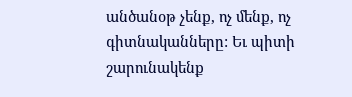անծանօթ չենք, ոչ մենք, ոչ գիտնականները: Եւ պիտի շարունակենք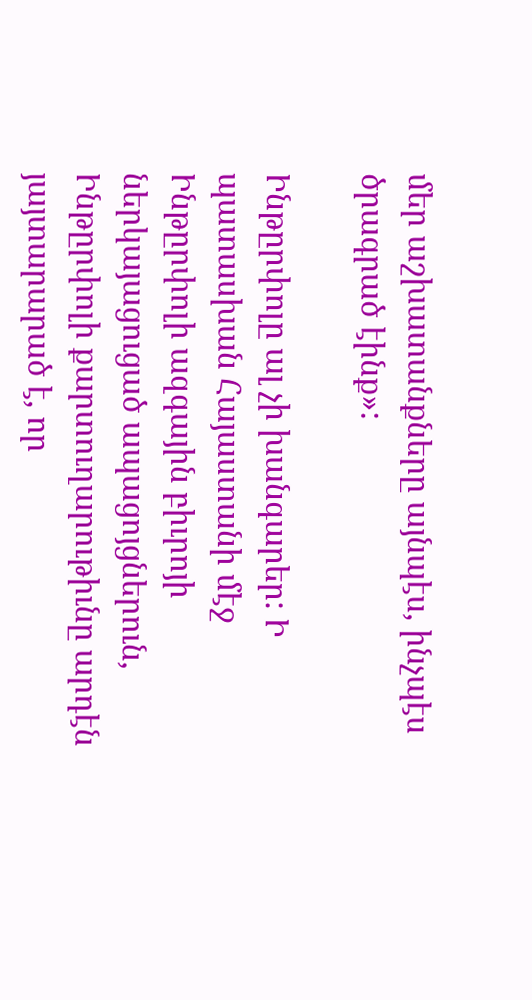մեր աշխատանքները այնպէս, ինչպէս ծրագրած էինք»:

Ինթըրփոլը ալ չի խանգարեր: Ի պատասխան Հայաստանի մէջ Ինթըրփոլի ազգային բիւրոյի ներկայացուցած ապացոյցներուն, Ինթըրփոլի քարտուղարութիւնը արդէն յայտարարած է, որ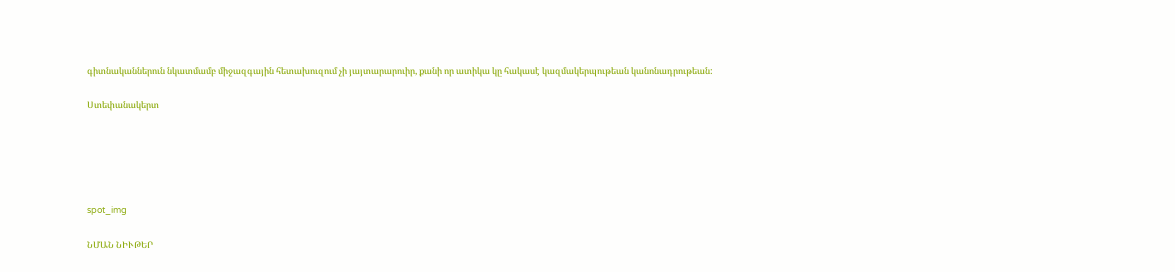գիտնականներուն նկատմամբ միջազգային հետախուզում չի յայտարարուիր, քանի որ ատիկա կը հակասէ կազմակերպութեան կանոնադրութեան:

Ստեփանակերտ





spot_img

ՆՄԱՆ ՆԻՒԹԵՐ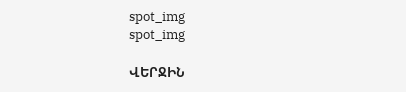spot_img
spot_img

ՎԵՐՋԻՆ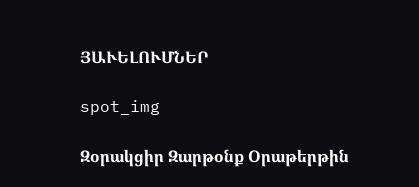ՅԱՒԵԼՈՒՄՆԵՐ

spot_img

Զօրակցիր Զարթօնք Օրաթերթին